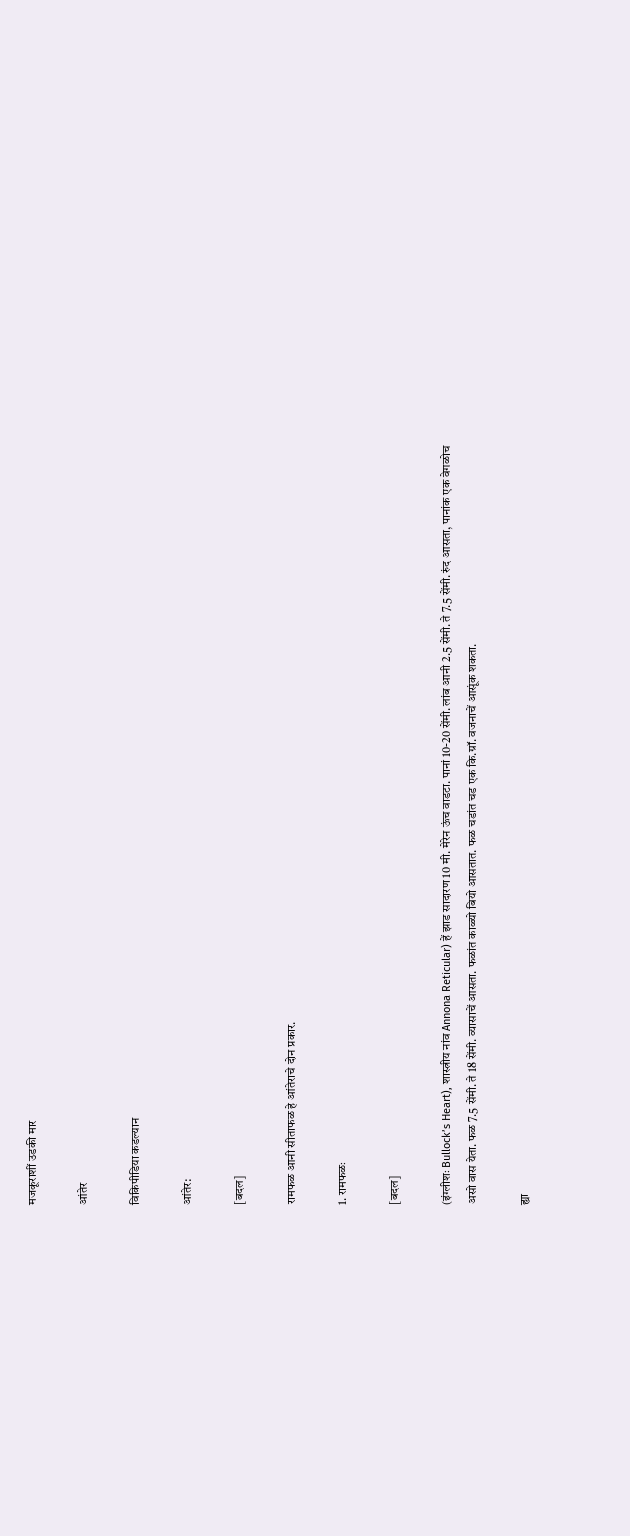मजकूराशीं उडकी मार

आंतेर

विकिपीडिया कडल्यान

आंतेर:

[बदल]

रामफळ आनी सीताफळ हे आंतेराचे दोन प्रकार.

1. रामफळः

[बदल]

(इंग्लीशः Bullock’s Heart), शास्त्रीय नांव Annona Reticular) हें झाड सादारण 10 मी. मेरेन ऊंच वाडटा. पानां 10-20 सेंमी. लांब आनी 2.5 सेंमी. ते 7.5 सेंमी. रुंद आसता, पानांक एक वेगळोच असो वास येता. फळ 7.5 सेंमी. ते 18 सेंमी. व्यासाचें आसता. फळांत काळ्यो बियो आसतात. फळ चडांत चड एक कि.ग्रॉ. वजनाचें आसूंक शकता.

ह्या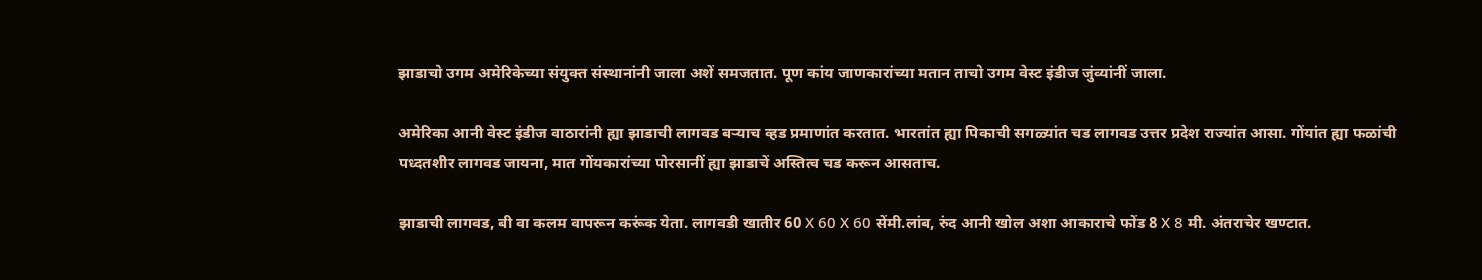झाडाचो उगम अमेरिकेच्या संयुक्त संस्थानांनी जाला अशें समजतात. पूण कांय जाणकारांच्या मतान ताचो उगम वेस्ट इंडीज जुंव्यांनीं जाला.

अमेरिका आनी वेस्ट इंडीज वाठारांनी ह्या झाडाची लागवड बऱ्याच व्हड प्रमाणांत करतात. भारतांत ह्या पिकाची सगळ्यांत चड लागवड उत्तर प्रदेश राज्यांत आसा. गोंयांत ह्या फळांची पध्दतशीर लागवड जायना, मात गोंयकारांच्या पोरसानीं ह्या झाडाचें अस्तित्व चड करून आसताच.

झाडाची लागवड, बी वा कलम वापरून करूंक येता. लागवडी खातीर 60 Χ 60 Χ 60 सेंमी.लांब, रुंद आनी खोल अशा आकाराचे फोंड 8 Χ 8 मी. अंतराचेर खण्टात.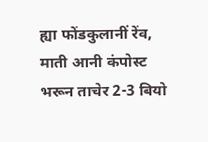ह्या फोंडकुलानीं रेंव, माती आनी कंपोस्ट भरून ताचेर 2-3 बियो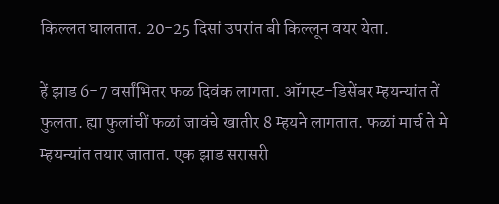किल्लत घालतात. 20-25 दिसां उपरांत बी किल्लून वयर येता.

हें झाड 6-7 वर्सांभितर फळ दिवंक लागता. ऑगस्ट-डिसेंबर म्हयन्यांत तें फुलता. ह्या फुलांचीं फळां जावंचे खातीर 8 म्हयने लागतात. फळां मार्च ते मे म्हयन्यांत तयार जातात. एक झाड सरासरी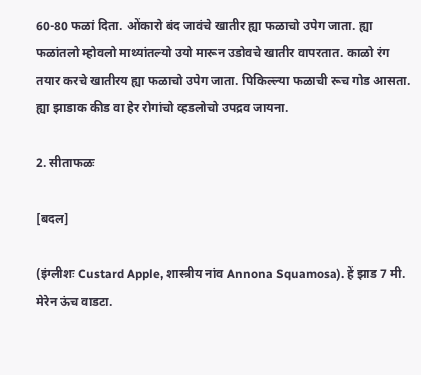60-80 फळां दिता. ओंकारो बंद जावंचे खातीर ह्या फळाचो उपेग जाता. ह्या फळांतलो म्होवलो माथ्यांतल्यो उयो मारून उडोवचे खातीर वापरतात. काळो रंग तयार करचे खातीरय ह्या फळाचो उपेग जाता. पिकिल्ल्या फळाची रूच गोड आसता. ह्या झाडाक कीड वा हेर रोगांचो व्हडलोचो उपद्रव जायना.

2. सीताफळः

[बदल]

(इंग्लीशः Custard Apple, शास्त्रीय नांव Annona Squamosa). हें झाड 7 मी. मेरेन ऊंच वाडटा.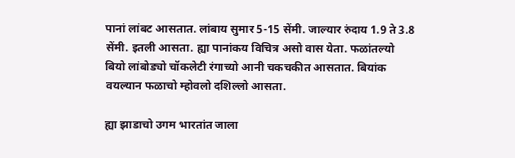पानां लांबट आसतात. लांबाय सुमार 5-15 सेंमी. जाल्यार रुंदाय 1.9 ते 3.8 सेंमी. इतली आसता. ह्या पानांकय विचित्र असो वास येता. फळांतल्यो बियो लांबोड्यो चॉकलेटी रंगाच्यो आनी चकचकीत आसतात. बियांक वयल्यान फळाचो म्होवलो दशिल्लो आसता.

ह्या झाडाचो उगम भारतांत जाला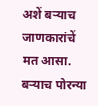अशें बऱ्याच जाणकारांचें मत आसा. बऱ्याच पोरन्या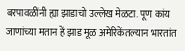बरपावळींनी ह्या झाडाचो उल्लेख मेळटा. पूण कांय जाणांच्या मतान हें झाड मूळ अमेरिकेंतल्यान भारतांत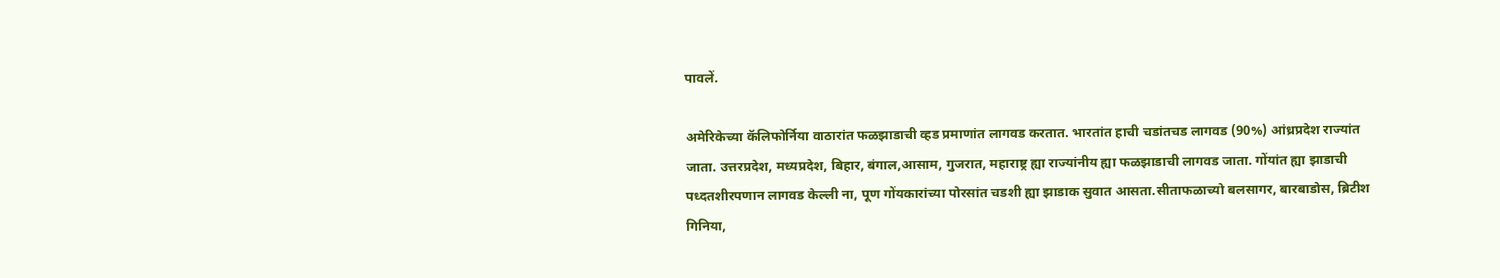पावलें.

अमेरिकेच्या कॅलिफोर्निया वाठारांत फळझाडाची व्हड प्रमाणांत लागवड करतात. भारतांत हाची चडांतचड लागवड (90%) आंध्रप्रदेश राज्यांत जाता. उत्तरप्रदेश, मध्यप्रदेश, बिहार, बंगाल,आसाम, गुजरात, महाराष्ट्र ह्या राज्यांनीय ह्या फळझाडाची लागवड जाता. गोंयांत ह्या झाडाची पध्दतशीरपणान लागवड केल्ली ना, पूण गोंयकारांच्या पोरसांत चडशी ह्या झाडाक सुवात आसता.सीताफळाच्यो बलसागर, बारबाडोस, ब्रिटीश गिनिया,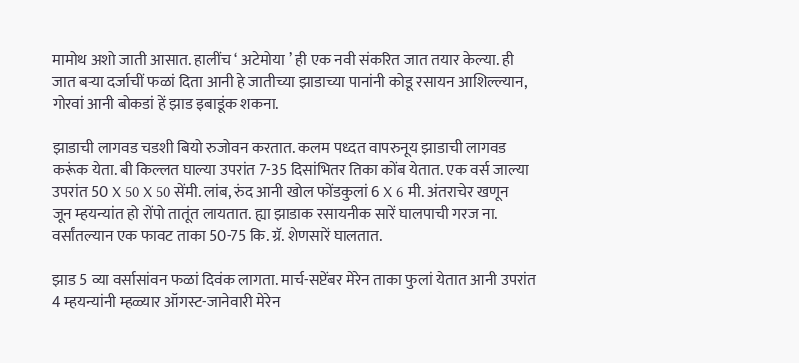मामोथ अशो जाती आसात. हालींच ‘ अटेमोया ’ ही एक नवी संकरित जात तयार केल्या. ही जात बऱ्या दर्जाचीं फळां दिता आनी हे जातीच्या झाडाच्या पानांनी कोडू रसायन आशिल्ल्यान, गोरवां आनी बोकडां हें झाड इबाडूंक शकना.

झाडाची लागवड चडशी बियो रुजोवन करतात. कलम पध्दत वापरुनूय झाडाची लागवड करूंक येता. बी किल्लत घाल्या उपरांत 7-35 दिसांभितर तिका कोंब येतात. एक वर्स जाल्या उपरांत 50 Χ 50 Χ 50 सेंमी. लांब, रुंद आनी खोल फोंडकुलां 6 Χ 6 मी. अंतराचेर खणून जून म्हयन्यांत हो रोंपो तातूंत लायतात. ह्या झाडाक रसायनीक सारें घालपाची गरज ना. वर्सांतल्यान एक फावट ताका 50-75 कि. ग्रॅ. शेणसारें घालतात.

झाड 5 व्या वर्सासांवन फळां दिवंक लागता. मार्च-सप्टेंबर मेरेन ताका फुलां येतात आनी उपरांत 4 म्हयन्यांनी म्हळ्यार ऑगस्ट-जानेवारी मेरेन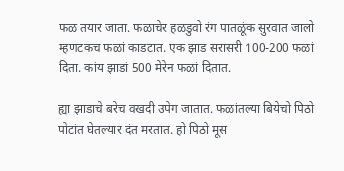फळ तयार जाता. फळाचेर हळडुवो रंग पातळूंक सुरवात जालो म्हणटकच फळां काडटात. एक झाड सरासरी 100-200 फळां दिता. कांय झाडां 500 मेरेन फळां दितात.

ह्या झाडाचे बरेच वखदी उपेग जातात. फळांतल्या बियेचो पिठो पोटांत घेतल्यार दंत मरतात. हो पिठो मूस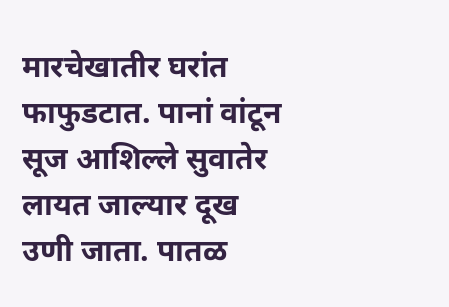मारचेखातीर घरांत फाफुडटात. पानां वांटून सूज आशिल्ले सुवातेर लायत जाल्यार दूख उणी जाता. पातळ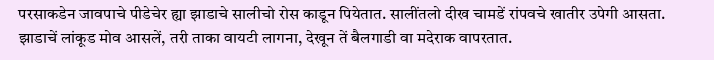परसाकडेन जावपाचे पीडेचेर ह्या झाडाचे सालीचो रोस काडून पियेतात. सालींतलो दीख चामडें रांपवचे खातीर उपेगी आसता. झाडाचें लांकूड मोव आसलें, तरी ताका वायटी लागना, देखून तें बैलगाडी वा मदेराक वापरतात.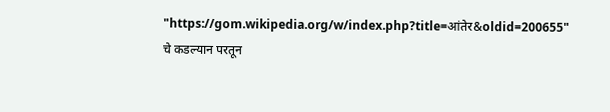"https://gom.wikipedia.org/w/index.php?title=आंतेर&oldid=200655" चे कडल्यान परतून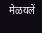मेळयलें